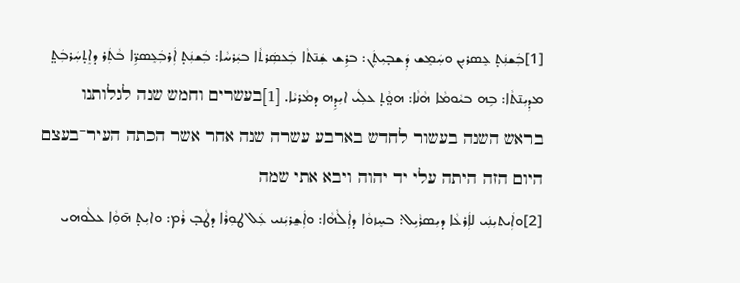[1]ܒܲܫܢܲܬ̣ ܥܸܣܪܝܼܢ ܘܚܲܡܸܫ ܕܲܫܒ̣ܝܼܬܲܢ: ܒܪܹܫ ܫܲܢ̄ܬܵܐ ܒܲܥܣܲܪܬܵܐ ܒܝܲܪܚܵܐ: ܒܲܫܢܲܬ̣ ܐܲܪܒܲܥܸܣܪܹ̈ܐ ܒܵܬܲܪ ܕܐܸܬ̣ܚܲܪܒܲܬ̤ ܡܕܼܝܼܢ̄ܬܵܐ: ܒܹܗ ܒܝܵܘܡܵܐ ܗܵܢܵܐ: ܗܘ̤ܵܬ̣ ܥܠܲܝ ܐܝܼܕܹܗ ܕܡܵܪܝܵܐ. [1]בעשרים וחמש שנה לגלותנו בראש השנה בעשור לחדש בארבע עשרה שנה אחר אשר הכתה העיר־בעצם היום הזה היתה עלי יד יהוה ויבא אתי שמה
[2]ܘܐܲܝܬܝܼܢܲܝ ܠܐܲܪܥܵܐ ܕܝܼܣܪܵܝܹܠ: ܒܚܸܙܘܵܐ ܕܐܲܠܵܗܵܐ: ܘܐܲܫ̱ܪܝܲܢܝ ܥܲܠ ܛܘܼܪܵܐ ܕܛܵܒ̣ ܪܵܡ: ܘܐܝܼܬ̣ ܗ̄ܘܼܵܐ ܥܠܵܘܗܝ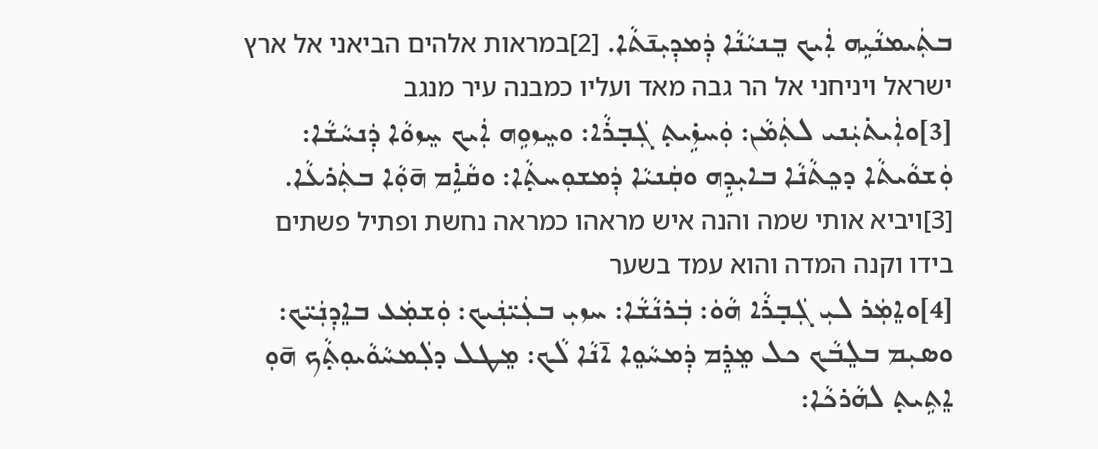ܒܬܲܝܡܢܵܝܹܗ ܐܲܝܟ ܒܸܢܝܵܢܵܐ ܕܲܡܕܼܝܼܢ̄ܬܵܐ. [2]במראות אלהים הביאני אל ארץ ישראל ויניחני אל הר גבה מאד ועליו כמבנה עיר מנגב
[3]ܘܐܲܝܬ̇ܝܲܢܝ ܠܬܲܡܵܢ: ܘܲܚܙܹ̇ܝܬ̣ ܓܲܒ̣ܪܵܐ: ܘܚܸܙܘܹܗ ܐܲܝܟ ܚܸܙܘܵܐ ܕܲܢܚܵܫܵܐ: ܘܲܫܘܵܝܬܵܐ ܕܟܸܬܵܢܵܐ ܒܐܝܼܕܹܗ ܘܩܲܢܝܵܐ ܕܲܡܫܘܼܚܬ̣ܵܐ: ܘܩܵܐܹ̇ܡ ܗ̄ܘܼܵܐ ܒܬܲܪܥܵܐ. [3]ויביא אותי שמה והנה איש מראהו כמראה נחשת ופתיל פשתים בידו וקנה המדה והוא עמד בשער
[4]ܘܐܸܡܲܪ ܠܝܼ ܓܲܒ̣ܪܵܐ ܗܵܘܿ: ܒܲܪܢܵܫܵܐ: ܚܙܝܼ ܒܥܲܝ̈ܢܲܝܟ: ܘܲܫܡܲܥ ܒܐܸܕܼܢܲܝ̈ܟ: ܘܣܝܼܡ ܒܠܸܒܵܟ ܟܠ ܡܸܕܸ̇ܡ ܕܲܡܚܵܘܸܐ ܐ̄ܢܵܐ ܠܵܟ: ܡܸܛܠ ܕܠܲܡܚܵܘܵܝܘܼܬ̣ܵܟ ܗ̄ܘܼ ܐܸܬܹܝܬ̣ ܠܗܵܪܟܵܐ: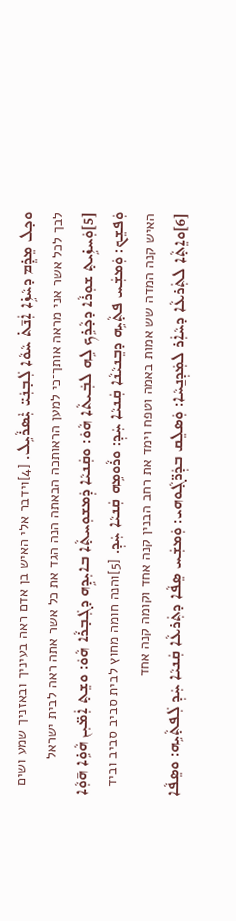ܘܟ̣ܠ ܡܸܕܸ̇ܡ ܕܚܵܙܹ̇ܐ ܐܲܢ̄ܬ̇ ܚܵܘܵܐ ܠܲܒ̣ܢܲܝ̈ ܝܑܼܣܪܵܝܹܠ. [4]וידבר אלי האיש בן אדם ראה בעיניך ובאזניך שמע ושים לבך לכל אשר אני מראה אותך־כי למען הראותכה הבאתה הנה הגד את כל אשר אתה ראה לבית ישראל
[5]ܘܲܚܙܹ̇ܝܬ̣ ܫܘܼܪܵܐ ܕܟ̣ܵܪܹܟ ܠܹܗ ܠܒܲܝܬܵܐ ܗܵܘܿ: ܘܩܲܢܝܵܐ ܕܲܡܫܘܼܚܬ̣ܵܐ ܒܐܝܼܕܹܗ ܕܓܲܒ̣ܪܵܐ ܗܵܘܿ: ܘܫܸܬ̣ ܐܲܡ̈ܝܼܢ ܗܵܘܹ̇ܐ ܗ̄ܘܼܵܐ ܘܲܦܫܸܟ: ܘܲܡܫܲܚ ܦܬ̣ܵܝܹܗ ܕܒܸܢܝܵܢܵܐ ܩܲܢܝܵܐ ܚܲܕܼ: ܘܪܵܘܡܹܗ ܩܲܢܝܵܐ ܚܲܕܼ. [5]והנה חומה מחוץ לבית סביב סביב וביד האיש קנה המדה שש אמות באמה וטפח וימד את רחב הבנין קנה אחד וקומה קנה אחד
[6]ܘܐܸܬ̣ܵܐ ܠܬܲܪܥܵܐ ܕܚܵܐܲܪ ܠܡܲܕܼܢ̱ܚܵܐ: ܘܲܣܠܸܩ ܒܕܲܪ̈ܓ̣ܵܘܗܝ: ܘܲܡܫܲܚ ܣܸܦܵܐ ܕܬܲܪܥܵܐ ܩܲܢܝܵܐ ܚܲܕܼ ܠܲܦܬ̣ܵܝܹܗ: ܘܣܸܦܵܐ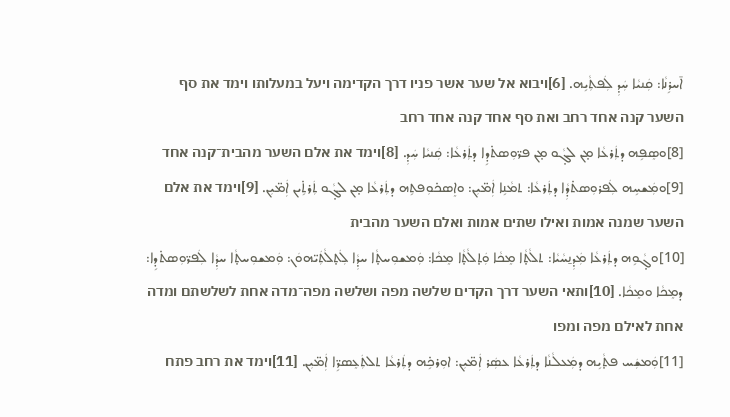ܐ̄ܚܪܹܢܵܐ: ܩܲܢܝܵܐ ܚܲܕܼ ܠܲܦܬܼܵܝܹܗ. [6]ויבוא אל שער אשר פניו דרך הקדימה ויעל במעלותו וימד את סף השער קנה אחד רחב ואת סף אחד קנה אחד רחב
[8]ܘܣܸܦܹܗ ܕܬܲܪܥܵܐ ܡ̣ܢ ܠܓ̣ܵܘ ܡ̣ܢ ܦܪ̈ܘܼܣܬ̇ܕܹܐ ܕܬܲܪܥܵܐ: ܩܲܢܝܵܐ ܚܲܕܼ. [8]וימד את אלם השער מהבית־קנה אחד
[9]ܘܡܲܫܚܹܗ ܠܲܦܪܘܼܣܬ̇ܕܼܵܐ ܕܬܲܪܥܵܐ: ܬܡܵܢܹܐ ܐܲܡ̈ܝܼܢ: ܘܐܸܣܟ̇ܘܼܦܬܹܗ ܕܬܲܪܥܵܐ ܡ̣ܢ ܠܓ̣ܵܘ ܬܲܪܬܹ̇ܝܢ ܐܲܡ̈ܝܼܢ. [9]וימד את אלם השער שמנה אמות ואילו שתים אמות ואלם השער מהבית
[10]ܘܓ̣ܵܘܹܗ ܕܬܲܪܥܵܐ ܡܲܕܼܢ̱ܚܵܝܵܐ: ܬܠܵܬ̣ܵܐ ܡܸܟܵܐ ܘܲܬ̣ܠܵܬ̣ܵܐ ܡܸܟܵܐ: ܘܲܡܫܘܼܚܬ̣ܵܐ ܚܕܼܵܐ ܠܲܬ̣ܠܵܬܲܝ̈ܗܘܿܢ: ܘܲܡܫܘܼܚܬ̣ܵܐ ܚܕܼܵܐ ܠܲܦܪ̈ܘܼܣܬ̇ܕܹܐ: ܕܡܸܟܵܐ ܘܡܸܟܵܐ. [10]ותאי השער דרך הקדים שלשה מפה ושלשה מפה־מדה אחת לשלשתם ומדה אחת לאילם מפה ומפו
[11]ܘܲܡܫܲܚ ܦܬ̣ܵܝܹܗ ܕܡܲܥܠܵܢܵܐ ܕܬܲܪܥܵܐ ܥܣܲܪ ܐܲܡ̈ܝܼܢ: ܐܘܼܪܟܹ̇ܗ ܕܬܲܪܥܵܐ ܬܠܬܲܥܸܣܪܹ̈ܐ ܐܲܡ̈ܝܼܢ. [11]וימד את רחב פתח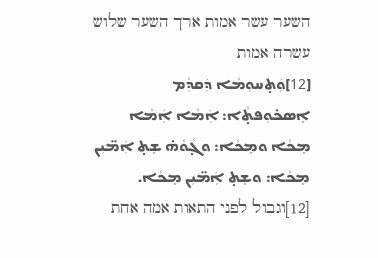השער עשר אמות ארך השער שלוש עשרה אמות
[12]ܘܲܬ̣ܚܘܼܡܵܐ ܕܲܩܕܼܵܡ ܐܸܣܟ̇ܘܼܦܬ̣ܵܐ: ܐܲܡܵܐ ܐܲܡܵܐ ܡܸܟܵܐ ܘܡܸܟܵܐ: ܘܓ̣ܵܘܵܗ̇ ܫܸܬ̣ ܐܲܡ̈ܝܼܢ ܡܸܟܵܐ: ܘܫܸܬ̣ ܐܲܡ̈ܝܼܢ ܡܸܟܵܐ. [12]וגבול לפני התאות אמה אחת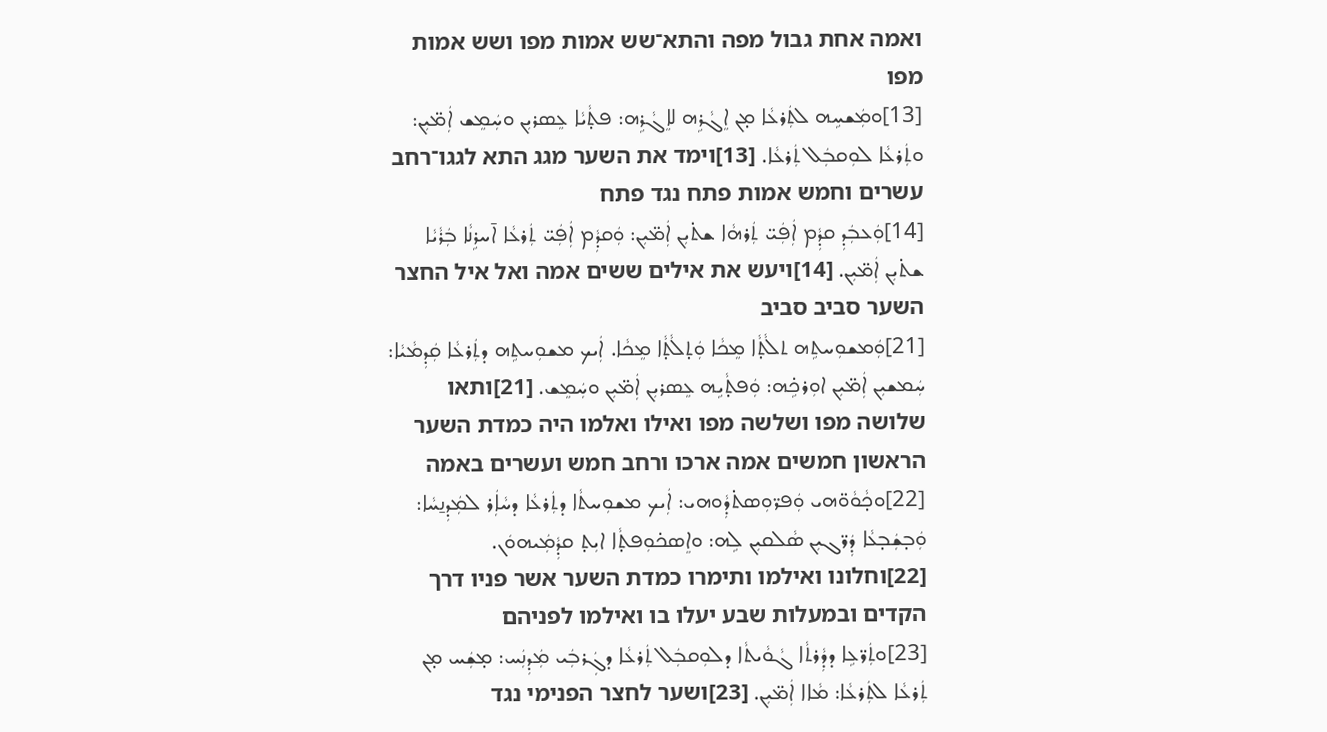ואמה אחת גבול מפה והתא־שש אמות מפו ושש אמות מפו
[13]ܘܡܲܫܚܹܗ ܠܬܲܪܥܵܐ ܡ̣ܢ ܐܸܓܵܪܹܗ ܠܐܸܓܵܪܹܗ: ܦܬ̣ܵܝܵܐ ܥܸܣܪܝܼܢ ܘܚܲܡܸܫ ܐܲܡ̈ܝܼܢ: ܘܬܲܪܥܵܐ ܠܘܼܩܒܲܠ ܬܲܪܥܵܐ. [13]וימד את השער מגג התא לגגו־רחב עשרים וחמש אמות פתח נגד פתח
[14]ܘܲܥܒܲܕܼ ܩܕܼܵܡ ܐܲܦܲܝ̈ ܬܲܪܗܵܐ ܫܬ̇ܝܼܢ ܐܲܡ̈ܝܼܢ: ܘܲܩܕܼܵܡ ܐܲܦܲܝ̈ ܬܲܪܥܵܐ ܐ̄ܚܪܹܢܵܐ ܒܲܪܵܝܵܐ ܫܬ̇ܝܼܢ ܐܲܡ̈ܝܼܢ. [14]ויעש את אילים ששים אמה ואל איל החצר השער סביב סביב
[21]ܘܲܡܫܘܼܚܬܹܗ ܬܠܵܬ̣ܵܐ ܡܸܟܵܐ ܘܲܬ̣ܠܵܬ̣ܵܐ ܡܸܟܵܐ. ܐܲܝܟ ܡܫܘܼܚܬܹܗ ܕܬܲܪܥܵܐ ܩܲܕܼܡܵܝܵܐ: ܚܲܡܫܝܼܢ ܐܲܡ̈ܝܼܢ ܐܘܼܪܟܹ̇ܗ: ܘܲܦܬ̣ܵܝܹܗ ܥܸܣܪܝܼܢ ܐܲܡ̈ܝܼܢ ܘܚܲܡܸܫ. [21]ותאו שלושה מפו ושלשה מפו ואילו ואלמו היה כמדת השער הראשון חמשים אמה ארכו ורחב חמש ועשרים באמה
[22]ܘܟ̣ܵܘܵܘ̈ܗܝ ܘܲܦܪ̈ܘܼܣܬ̇ܕܼܵܘܗܝ: ܐܲܝܟ ܡܫܘܼܚܬܵܐ ܕܬܲܪܥܵܐ ܕܚܵܐܲܪ ܠܡܲܕܼܢ̱ܚܵܐ: ܘܲܒ̣ܫܲܒ̣ܥܵܐ ܕܲܪ̈ܓܝܼܢ ܣܵܠܩܝܼܢ ܠܹܗ: ܘܐܸܣܟ̇ܘܼܦܬ̣ܵܐ ܐܝܼܬ̣ ܩܕܼܵܡܲܝܗܘܿܢ. [22]וחלונו ואילמו ותימרו כמדת השער אשר פניו דרך הקדים ובמעלות שבע יעלו בו ואילמו לפניהם
[23]ܘܬܲܪ̈ܥܹܐ ܕܕܼܵܪܬܵܐ ܓܵܘܵܝܬܵܐ ܕܠܘܼܩܒܲܠ ܬܲܪܥܵܐ ܕܓܲܪܒܲܝ ܡܲܕܼܢܲܚ: ܡ̣ܫܲܚ ܡ̣ܢ ܬܲܪܥܵܐ ܠܬܲܪܥܵܐ: ܡܵܐܐ ܐܲܡ̈ܝܼܢ. [23]ושער לחצר הפנימי נגד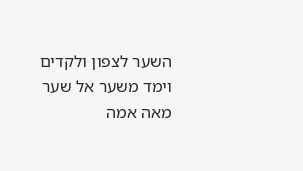השער לצפון ולקדים וימד משער אל שער מאה אמה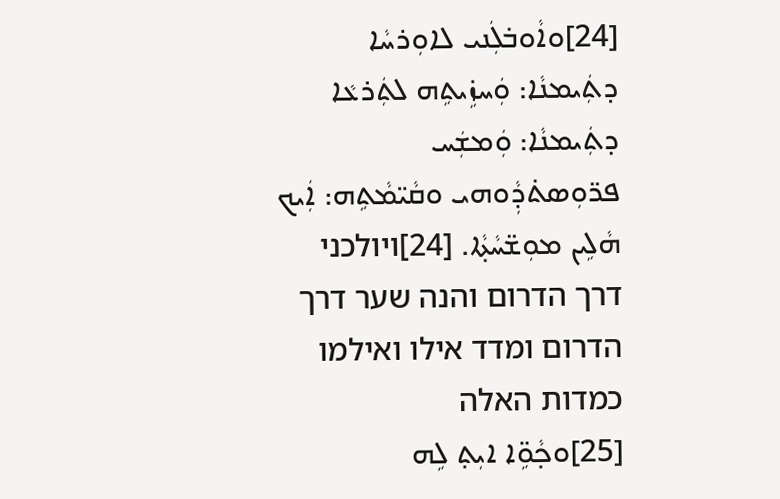[24]ܘܐܵܘܒ̇ܠܲܢܝ ܠܐܘܼܪܚܵܐ ܕܬܲܝܡܢܵܐ: ܘܲܚܙܹ̇ܝܬܹܗ ܠܬܲܪܥܵܐ ܕܬܲܝܡܢܵܐ: ܘܲܡܫܲܚ ܦܪ̈ܘܼܣܬ̇ܕܼܵܘܗܝ ܘܩܵܝ̈ܡܵܬܹܗ: ܐܲܝܟ ܗܵܠܹܝܢ ܡܘܼܫ̈ܚܵܬ̣ܵܐ. [24]ויולכני דרך הדרום והנה שער דרך הדרום ומדד אילו ואילמו כמדות האלה
[25]ܘܟ̣ܵܘܹ̈ܐ ܐܝܼܬ̣ ܠܹܗ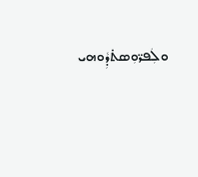ܘܠܲܦܪ̈ܘܼܣܬ̇ܕܼܵܘܗܝ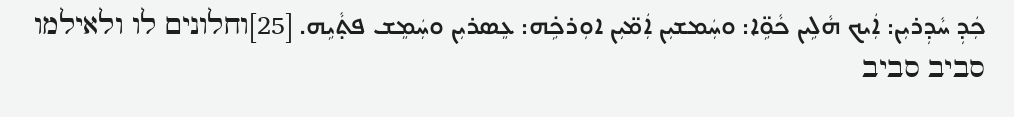ܟܲܕܼ ܚܵܕܼܪܝܼܢ: ܐܲܝܟ ܗܵܠܹܝܢ ܟܵܘܹ̈ܐ: ܘܚܲܡܫܝܼܢ ܐܲܡ̈ܝܼܢ ܐܘܼܪܟܹ̇ܗ: ܥܸܣܪܝܼܢ ܘܚܲܡܸܫ ܦܬ̣ܵܝܹܗ. [25]וחלונים לו ולאילמו סביב סביב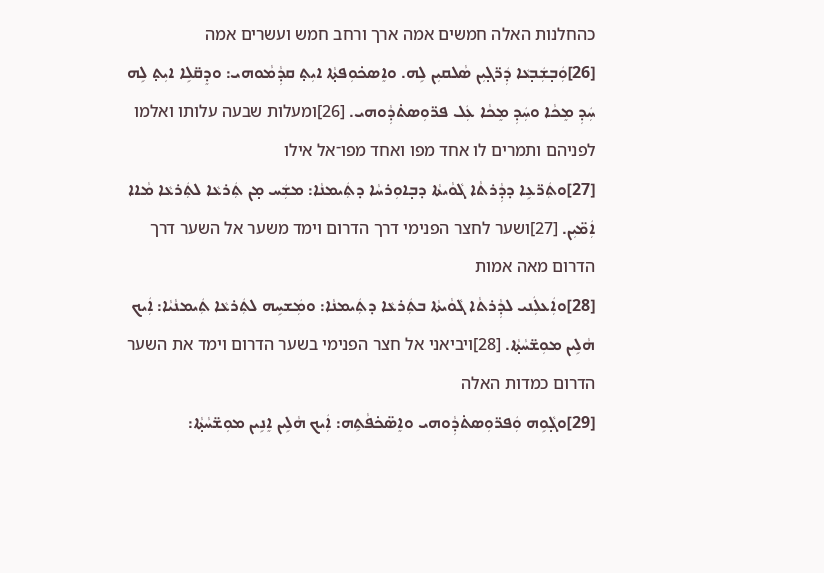כהחלנות האלה חמשים אמה ארך ורחב חמש ועשרים אמה
[26]ܘܲܒ̣ܫܲܒ̣ܥܵܐ ܕܲܪ̈ܓ̣ܝܼܢ ܣܵܠܩܝܼܢ ܠܹܗ. ܘܐܸܣܟ̇ܘܼܦܬ̣ܵܐ ܐܝܼܬ̣ ܩܕܼܵܡܵܘܗܝ: ܘܕܸܩ̈ܠܹܐ ܐܝܼܬ̣ ܠܹܗ ܚܲܕܼ ܡܸܟܵܐ ܘܚܲܕܼ ܡܸܟܵܐ ܥܲܠ ܦܪ̈ܘܼܣܬ̇ܕܼܵܘܗܝ. [26]ומעלות שבעה עלותו ואלמו לפניהם ותמרים לו אחד מפו ואחד מפו־אל אילו
[27]ܘܬܲܪ̈ܥܹܐ ܕܕܼܵܪܬܵܐ ܓܵܘܵܝܬܵܐ ܕܒ̣ܐܘܼܪܚܵܐ ܕܬܲܝܡܢܵܐ: ܡܫܲܚ ܡ̣ܢ ܬܲܪܥܵܐ ܠܬܲܪܥܵܐ ܡܵܐܐ ܐܲܡ̈ܝܼܢ. [27]ושער לחצר הפנימי דרך הדרום וימד משער אל השער דרך הדרום מאה אמות
[28]ܘܐܲܥܠܲܢܝ ܠܕܼܵܪܬܵܐ ܓܵܘܵܝܬܵܐ ܒܬܲܪܥܵܐ ܕܬܲܝܡܢܵܐ: ܘܡܲܫܚܹܗ ܠܬܲܪܥܵܐ ܬܲܝܡܢܵܝܵܐ: ܐܲܝܟ ܗܵܠܹܝܢ ܡܘܼܫ̈ܚܵܬ̣ܵܐ. [28]ויביאני אל חצר הפנימי בשער הדרום וימד את השער הדרום כמדות האלה
[29]ܘܓ̣ܵܘܹܗ ܘܲܦܪ̈ܘܼܣܬ̇ܕܼܵܘܗܝ ܘܐܸܣ̈ܟ̇ܦܵܬܹܗ: ܐܲܝܟ ܗܵܠܹܝܢ ܐܸܢܹܝܢ ܡܘܼܫ̈ܚܵܬ̣ܵܐ: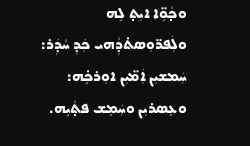ܘܟ̣ܵܘܹ̈ܐ ܐܝܼܬ̣ ܠܹܗ ܘܠܲܦܪ̈ܘܼܣܬ̇ܕܼܵܗܝ ܟܲܕܼ ܚܵܕܲܪ: ܚܲܡܫܝܼܢ ܐܲܡ̈ܝܼܢ ܐܘܼܪܟܹ̇ܗ: ܘܥܸܣܪܝܼܢ ܘܚܲܡܸܫ ܦܬ̣ܵܝܹܗ.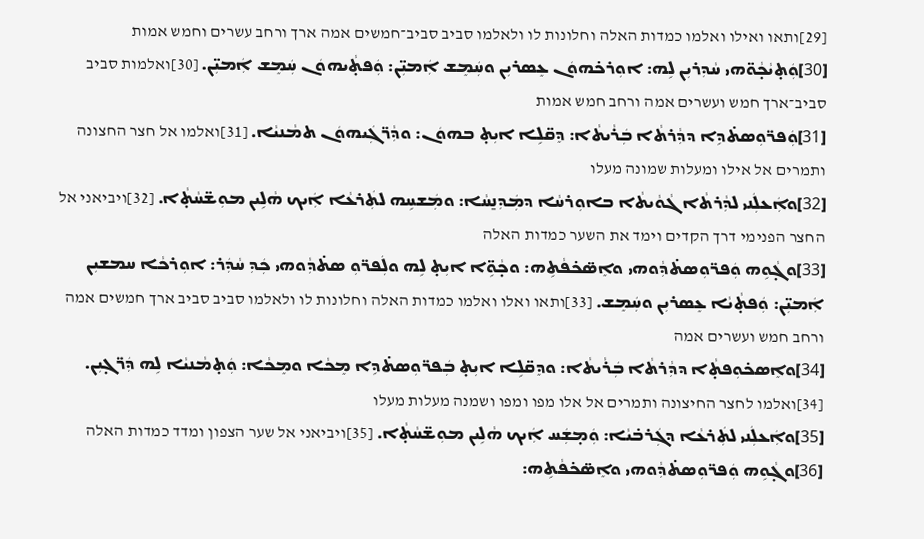[29]ותאו ואילו ואלמו כמדות האלה וחלונות לו ולאלמו סביב סביב־חמשים אמה ארך ורחב עשרים וחמש אמות
[30]ܘܲܬ̣ܝܵܟ̣ܵܘ̈ܗܝ ܚܵܕܼܪܝܼܢ ܠܹܗ: ܐܘܼܪܟ̇ܗܘܿܢ ܥܸܣܪܝܼܢ ܘܚܲܡܸܫ ܐܲܡܝܼ̈ܢ: ܘܲܦܬ̣ܵܝܗܘܿܢ ܚܲܡܸܫ ܐܲܡܝܼ̈ܢ. [30]ואלמות סביב סביב־ארך חמש ועשרים אמה ורחב חמש אמות
[31]ܘܲܦܪ̈ܘܼܣܬ̇ܕܹܐ ܕܕܼܵܪܬܵܐ ܒܲܪܵܝܬܵܐ: ܕܸܩ̈ܠܹܐ ܐܝܼܬ̣ ܒܗܘܿܢ: ܘܕܼܵܪ̈ܓܲܝܗܘܿܢ ܬܡܵܢܝܵܐ. [31]ואלמו אל חצר החצונה ותמרים אל אילו ומעלות שמונה מעלו
[32]ܘܐܲܥܠܲܢܝ ܠܕܼܵܪܬܵܐ ܓܵܘܵܝܬܵܐ ܒܐܘܼܪܚܵܐ ܕܡܲܕܼܢ̱ܚܵܐ: ܘܡܲܫܚܹܗ ܠܬܲܪܥܵܐ ܐܲܝܟ ܗܵܠܹܝܢ ܡܘܼܫ̈ܚܵܬ̣ܵܐ. [32]ויביאני אל החצר הפנימי דרך הקדים וימד את השער כמדות האלה
[33]ܘܓ̣ܵܘܹܗ ܘܲܦܪ̈ܘܼܣܬ̇ܕܼܵܘܗܝ ܘܐܸܣ̈ܟ̇ܦܵܬܹܗ: ܘܟ̣ܵܘܹ̈ܐ ܐܝܼܬ̣ ܠܹܗ ܘܠܲܦܪ̈ܘܼ ܣܬ̇ܕܼܵܘܗܝ ܟܲܕܼ ܚܵܕܲܪ: ܐܘܼܪܟܵܐ ܚܡܫܝܼܢ ܐܲܡܝܼ̈ܢ: ܘܲܦܬ̣ܵܝܵܐ ܥܸܣܪܝܼܢ ܘܚܲܡܸܫ. [33]ותאו ואלו ואלמו כמדות האלה וחלונות לו ולאלמו סביב סביב ארך חמשים אמה ורחב חמש ועשרים אמה
[34]ܘܐܸܣܟ̇ܘܼܦܬ̣ܵܐ ܕܕܼܵܪܬܵܐ ܒܲܪܵܝܬܵܐ: ܘܕܸܩ̈ܠܹܐ ܐܝܼܬ̣ ܒܲܦܪ̈ܘܼܣܬ̇ܕܹܐ ܡܸܟܵܐ ܘܡܸܟܵܐ: ܘܲܬ̣ܡܵܢܝܵܐ ܠܹܗ ܕܲܪ̈ܓ̣ܝܼܢ. [34]ואלמו לחצר החיצונה ותמרים אל אלו מפו ומפו ושמנה מעלות מעלו
[35]ܘܐܲܥܠܲܢܝ ܠܬܲܪܥܵܐ ܕܓܲܪܒ̇ܝܵܐ: ܘܲܡ̣ܫܲܚ ܐܲܝܟ ܗܵܠܹܝܢ ܡܘܼܫ̈ܚܵܬ̣ܵܐ. [35]ויביאני אל שער הצפון ומדד כמדות האלה
[36]ܘܓ̣ܵܘܹܗ ܘܲܦܪ̈ܘܼܣܬ̇ܕܼܵܘܗܝ ܘܐܸܣ̈ܟ̇ܦܵܬܹܗ: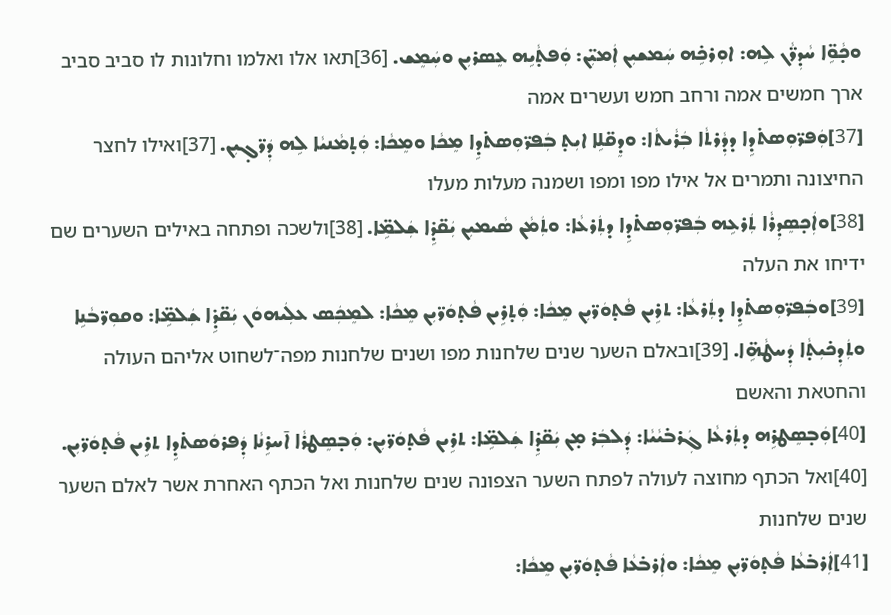ܘܟ̣ܵܘܹ̈ܐ ܚܵܕܼܪ̈ܵܢ ܠܹܗ: ܐܘܼܪܟܹ̇ܗ ܚܲܡܫܝܼܢ ܐܲܡܝܼ̈ܢ: ܘܲܦܬ̣ܵܝܹܗ ܥܸܣܪܝܼܢ ܘܚܲܡܸܫ. [36]תאו אלו ואלמו וחלונות לו סביב סביב ארך חמשים אמה ורחב חמש ועשרים אמה
[37]ܘܲܦܪ̈ܘܼܣܬ̇ܕܹܐ ܕܕܼܵܪܬܵܐ ܒܲܪܵܝܬܵܐ: ܘܕܸܩ̈ܠܹܐ ܐܝܼܬ̣ ܒܲܦܪ̈ܘܼܣܬ̇ܕܹܐ ܡܸܟܵܐ ܘܡܸܟܵܐ: ܘܲܬ̣ܡܵܢܝܵܐ ܠܹܗ ܕܲܪ̈ܓ̣ܝܼܢ. [37]ואילו לחצר החיצונה ותמרים אל אילו מפו ומפו ושמנה מעלות מעלו
[38]ܘܐܲܟ̣ܣܸܕܼܪܵܐ ܬܲܪܥܹܗ ܒܲܦܪ̈ܘܼܣܬ̇ܕܹܐ ܕܬܲܪܥܵܐ: ܘܬܲܡܵܢ ܣܵܝܡܝܼܢ ܝܲܩ̈ܕܹ̇ܐ ܫܲܠܡܹ̈ܐ. [38]ולשכה ופתחה באילים השערים שם ידיחו את העלה
[39]ܘܒܲܦܪ̈ܘܼܣܬ̇ܕܹܐ ܕܬܲܪܥܵܐ: ܬܪܹܝܢ ܦܵܬ̣ܘܿܪ̈ܝܼܢ ܡܸܟܵܐ: ܘܲܬ̣ܪܹܝܢ ܦܵܬ̣ܘܿܪ̈ܝܼܢ ܡܸܟܵܐ: ܠܡܸܟܲܣ ܥܠܲܝܗܘܿܢ ܝܲܩ̈ܕܹ̇ܐ ܫܲܠܡܹ̈ܐ: ܘܩܘܼܪ̈ܒܵܢܹܐ ܘܬܲܕܼܟ̇ܝܼܬ̣ܵܐ ܕܲܚܛܵܗܹ̈ܐ. [39]ובאלם השער שנים שלחנות מפו ושנים שלחנות מפה־לשחוט אליהם העולה והחטאת והאשם
[40]ܘܲܒ̣ܣܸܛܪܹܗ ܕܬܲܪܥܵܐ ܓܲܪܒ̇ܝܵܝܵܐ: ܕܲܠܒܲܪ ܡ̣ܢ ܝܲܩ̈ܕܹ̇ܐ ܫܲܠܡܹ̈ܐ: ܬܪܹܝܢ ܦܵܬ̣ܘܿܪ̈ܝܼܢ: ܘܲܒ̣ܣܸܛܪܵܐ ܐ̄ܚܪܹܢܵܐ ܕܲܦܪܘܿܣܬ̇ܕܹܐ ܬܪܹܝܢ ܦܵܬ̣ܘܿܪ̈ܝܼܢ. [40]ואל הכתף מחוצה לעולה לפתח השער הצפונה שנים שלחנות ואל הכתף האחרת אשר לאלם השער שנים שלחנות
[41]ܐܲܪܒ̇ܥܵܐ ܦܵܬ̣ܘܿܪ̈ܝܼܢ ܡܸܟܵܐ: ܘܐܲܪܒ̇ܥܵܐ ܦܵܬ̣ܘܿܪ̈ܝܼܢ ܡܸܟܵܐ: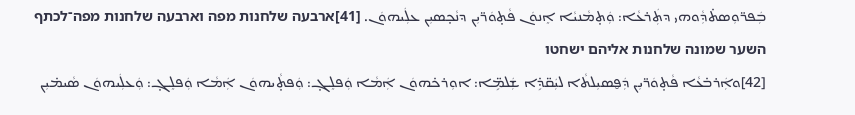ܒܲܦܪ̈ܘܼܣܬ̇ܕܼܵܘܗܝ ܕܬܲܪܥܵܐ: ܘܲܬ̣ܡܵܢܝܵܐ ܐܸܢܘܿܢ ܦܵܬ̣ܘܿܪ̈ܝܼܢ ܕܢܵܟ̣ܣܝܼܢ ܥܠܲܝܗܘܿܢ. [41]ארבעה שלחנות מפה וארבעה שלחנות מפה־לכתף השער שמונה שלחנות אליהם ישחטו
[42]ܘܐܲܪܒ̇ܥܵܐ ܦܵܬ̣ܘܿܪ̈ܝܼܢ ܕܲܦ̮ܣܝܼܠܬܵܐ ܠܝܲܩ̈ܕܹ̇ܐ ܫܲܠܡܹ̈ܐ: ܐܘܼܪܟ̇ܗܘܿܢ ܐܲܡܵܐ ܘܲܦܠܸܓ̣: ܘܲܦܬ̣ܵܝܗܘܿܢ ܐܲܡܵܐ ܘܲܦܠܸܓ̣: ܘܲܥܠܲܝܗܘܿܢ ܣܵܝܡ̇ܝܼܢ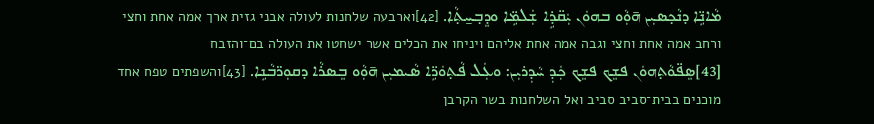ܡܵܐܢܹ̈ܐ ܕܢܵܟ̣ܣܝܼܢ ܗ̄ܘܼܵܘ ܒܗܘܿܢ ܝܲܩ̈ܕܹ̇ܐ ܫܲܠܡܹ̈ܐ ܘܕܸܒ̣ܚ̱ܬ̣ܵܐ. [42]וארבעה שלחנות לעולה אבני גזית ארך אמה אחת וחצי ורחב אמה אחת וחצי וגבה אמה אחת אליהם ויניחו את הכלים אשר ישחטו את העולה בם־והזבח
[43]ܣܸܦ̈ܘܵܬ̣ܗܘܿܢ ܦܫܸܟ ܦܫܸܟ ܟܲܕܼ ܚܵܕܼܪܝܼܢ: ܘܥܲܠ ܦܵܬ̣ܘܿܪܹ̈ܐ ܣܵܝܡܝܼܢ ܗ̄ܘܼܵܘ ܒܸܣܪܵܐ ܕܩܘܼܪ̈ܒܵܢܹܐ. [43]והשפתים טפח אחד מוכנים בבית־סביב סביב ואל השלחנות בשר הקרבן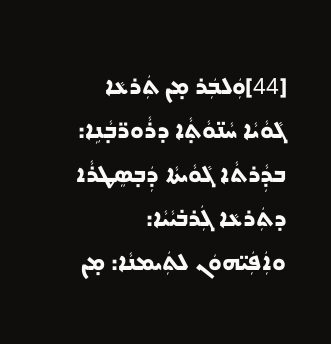[44]ܘܲܠܒܲܪ ܡ̣ܢ ܬܲܪܥܵܐ ܓܵܘܵܝܵܐ ܚܵܢ̈ܘܵܬ̣ܵܐ ܕܪܵܘܪ̈ܒ̣ܵܢܹܐ: ܒܕܼܵܪܬܵܐ ܓܵܘܵܝܬܵܐ ܕܲܒ̣ܣܸܛܪܵܐ ܕܬܲܪܥܵܐ ܓܲܪܒ̇ܝܵܝܵܐ: ܘܐܲܦܲܝ̈ܗܘܿܢ ܠܬܲܝܡܢܵܐ: ܡ̣ܢ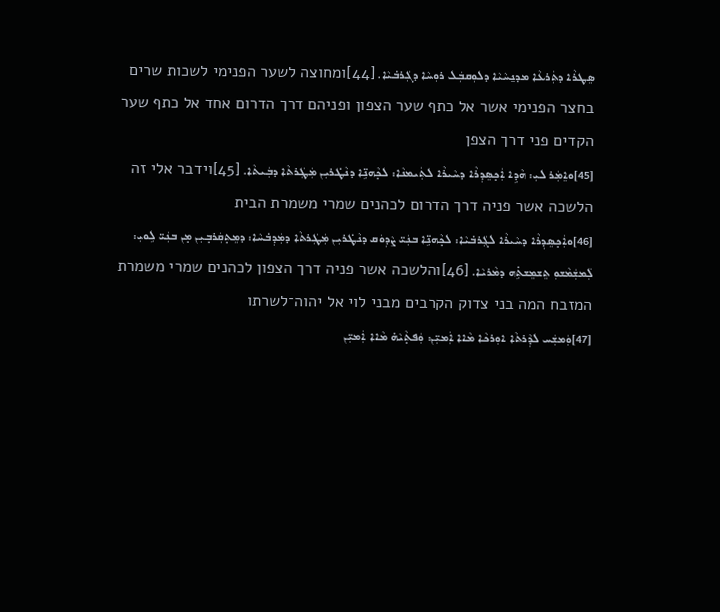ܣܸܛܪܵܐ ܕܬܲܪܥܵܐ ܡܕܢ̱ܚܵܝܵܐ ܕܠܘܼܩܒܲܠ ܪܘܼܚܵܐ ܕܓܲܪܒ̇ܝܵܐ. [44]ומחוצה לשער הפנימי לשכות שרים בחצר הפנימי אשר אל כתף שער הצפון ופניהם דרך הדרום אחד אל כתף שער הקדים פני דרך הצפן
[45]ܘܐܸܡܲܪ ܠܝܼ: ܗܵܕܹܐ ܐܲܟ̣ܣܸܕܼܪܵܐ ܕܚܵܝܪܵܐ ܠܬܲܝܡܢܵܐ: ܠܟ̣ܵܗܢܹ̈ܐ ܕܢܵܛ̇ܪܝܼܢ ܡܲܛܲܪܬܵܐ ܕܒܲܝܬܵܐ. [45]וידבר אלי זה הלשכה אשר פניה דרך הדרום לכהנים שמרי משמרת הבית
[46]ܘܐܲܟ̣ܣܸܕܼܪܵܐ ܕܚܵܝܪܵܐ ܠܓܲܪܒ̇ܝܵܐ: ܠܟ̣ܵܗܢܹ̈ܐ ܒܢܲܝ̈ ܨܵܕܼܘܿܩ ܕܢܵܛ̇ܪܝܼܢ ܡܲܛܲܪܬܵܐ ܕܡܲܕܼܒ̇ܚܵܐ: ܕܡܸܬ̣ܩܲܪܒ̣ܝܼܢ ܡ̣ܢ ܒܢܲܝ̈ ܠܹܘܝܼ: ܠܲܡܫܲܡܵܫܘܼ ܬܸܫܡܸܫܬܹ̇ܗ ܕܡܵܪܝܵܐ. [46]והלשכה אשר פניה דרך הצפון לכהנים שמרי משמרת המזבח המה בני צדוק הקרבים מבני לוי אל יהוה־לשרתו
[47]ܘܲܡܫܲܚ ܠܕܼܵܪܬܵܐ ܐܘܼܪܟܵܐ ܡܵܐܐ ܐܲܡܝܼ̈ܢ: ܘܲܦܬ̣ܵܝܵܗ̇ ܡܵܐܐ ܐܲܡܝܼ̈ܢ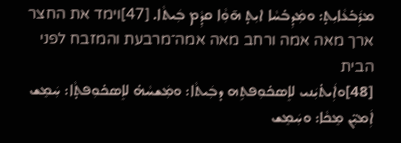ܡܪܲܒ̇ܥܵܐܝܼܬ̣: ܘܡܲܕܼܒ̇ܚܵܐ ܐܝܼܬ̣ ܗ̄ܘܼܵܐ ܩܕܼܵܡ ܒܲܝܬܵܐ. [47]וימד את החצר ארך מאה אמה ורחב מאה אמה־מרבעת והמזבח לפני הבית
[48]ܘܐܲܝܬ̇ܝܲܢܝ ܠܐܸܣܟ̇ܘܼܦܬܹܗ ܕܒܲܝܬܵܐ: ܘܡܲܫܚܵܗ̇ ܠܐܸܣܟ̇ܘܼܦܬ̣ܵܐ: ܚܲܡܸܫ ܐܲܡܝܼ̈ܢ ܡܸܟܵܐ: ܘܚܲܡܸܫ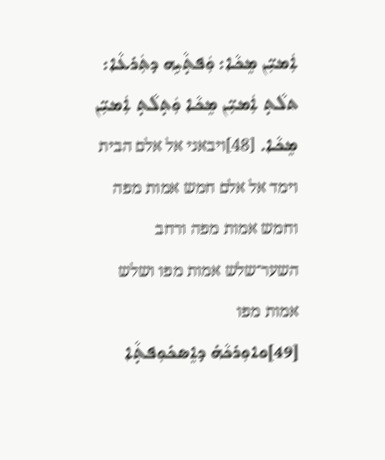ܐܲܡܝܼ̈ܢ ܡܸܟܵܐ: ܘܲܦܬ̣ܵܝܹܗ ܕܬܲܪܥܵܐ: ܬܠܵܬ̣ ܐܲܡܝܼ̈ܢ ܡܸܟܵܐ ܘܲܬ̣ܠܵܬ̣ ܐܲܡܝܼ̈ܢ ܡܸܟܵܐ. [48]ויבאני אל אלם הבית וימד אל אלם חמש אמות מפה וחמש אמות מפה ורחב השער־שלש אמות מפו ושלש אמות מפו
[49]ܘܐܘܼܪܟܵܗ̇ ܕܐܸܣܟ̇ܘܼܦܬ̣ܵܐ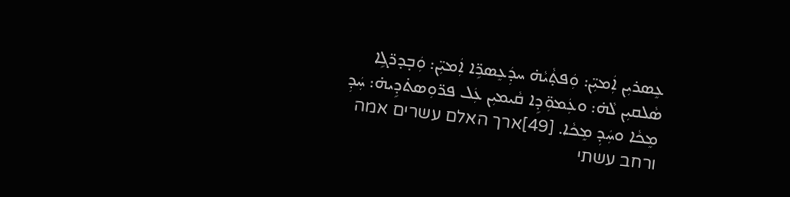ܥܸܣܪܝܼܢ ܐܲܡܝܼ̈ܢ: ܘܲܦܬ̣ܵܝܵܗ̇ ܚܕܲܥܸܣܪܹ̈ܐ ܐܲܡܝܼ̈ܢ: ܘܲܒ̣ܕܪ̈ܓܹܐ ܣܵܠܩܝܼܢ ܠܵܗ̇: ܘܥܲܡܘܼ̈ܕܹܐ ܩܵܝܡܝܼܢ ܥܲܠ ܦܪ̈ܘܼܣܬ̇ܕܹܝܗ̇: ܚܲܕܼ ܡܸܟܵܐ ܘܚܲܕܼ ܡܸܟܵܐ. [49]ארך האלם עשרים אמה ורחב עשתי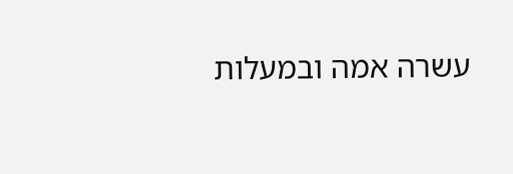עשרה אמה ובמעלות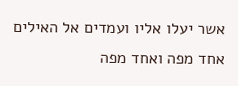אשר יעלו אליו ועמדים אל האילים אחד מפה ואחד מפה